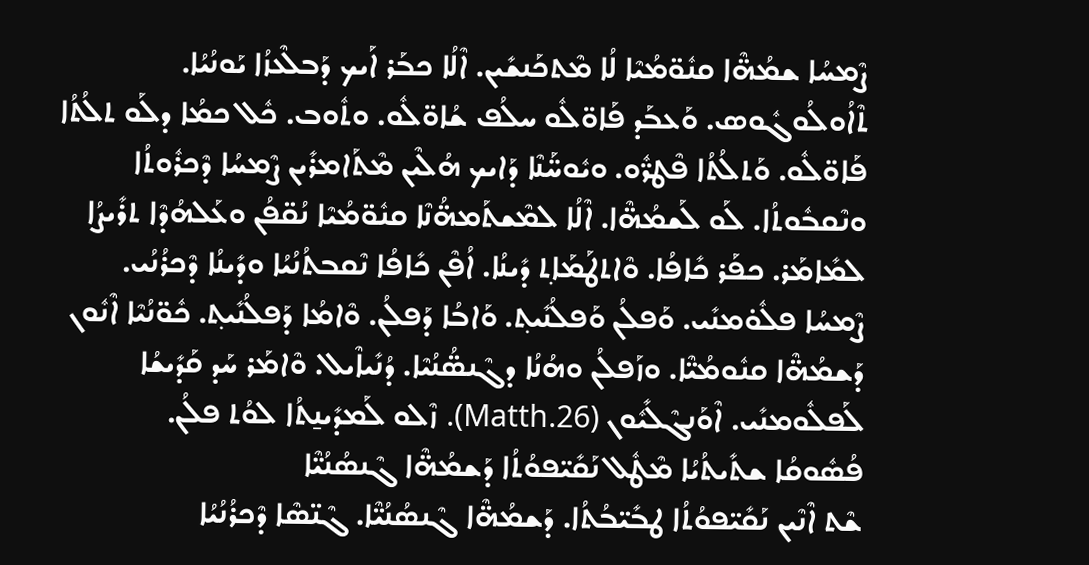ܨܶܡܚܳܐ ܫܡܳܗ̈ܶܐ ܩܢܽܘ̈ܡܳܝܶܐ ܠܳܐ ܡܶܬܟܰܢܫܺܝܢ. ܐܶܠܳܐ ܟܒܰܪ ܐܰܝܟ ܕܰܒܠܶܥܙܳܐ ܝܰܘܢܳܝܳܐ. ܬܶܐܳܘܠܳܘܓܽܘܣ. ܘܰܥܒܰܕ ܦܰܐܘ̈ܠܽܘ ܚܠܳܦ ܫܳܐܘ̈ܠܽܘ. ܘܬܽܘܒ. ܟܽܠ ܟܡܳܐ ܕܠܰܘ ܬܠܳܬܳܐ ܦܰܐܘ̈ܠܽܘ. ܘܰܬܠܳܬܳܐ ܦܶܛܪ̈ܽܘ. ܘܝܽܘܚ̈ܰܢܶܐ ܕܰܐܝܟ ܗܳܠܶܝܢ ܡܶܬܰܐܡܪܺܝܢ ܨܶܡܚܳܐ ܕܶܟܪܽܘܬܳܐ ܘܢܶܩܒܽܘܬܳܐ. ܠܰܘ ܠܰܫܡܳܗ̈ܶܐ. ܐܶܠܳܐ ܠܡܶܫܬܰܡܗ̈ܳܢܶܐ ܩܢܽܘ̈ܡܳܝܶܐ ܢܳܩ̈ܦܳܢ ܘܥܰܠܗܳܕܶܐ ܬܪܺܝܨܳܐ ܠܡܺܐܡܰܪ. ܟܦܰܪ ܟܺܐܦܳܐ. ܘܶܐܬܛܰܡܰܐܬ݂ ܕܺܝܢܳܐ. ܐܳܦܶܢ ܟܺܐܦܳܐ ܢܶܩܒܬܳܢܳܝܳܐ ܘܕܺܝܢܳܐ ܕܶܟܪܳܢܳܝ.
ܨܶܡܚܳܐ ܦܠܽܘ̇ܡܢܺܝ. ܘܰܦܠܳܢ ܘܰܦܠܳܢܺܝܬ݂. ܘܰܐܒܳܐ ܕܰܦܠܳܢ. ܘܶܐܡܳܐ ܕܰܦܠܳܢܺܝܬ݂. ܟܽܘ̈ܢܳܝܶܐ ܐܶܢܽܘܢ ܕܰܫܡܳܗ̈ܶܐ ܩܢܽܘܡܳܝ̈ܶܐ. ܘܙܰܦܠܳܢ ܘܗܳܢܳܐ ܕܓܶܢܣ̈ܳܢܳܝܶܐ. ܕܳܢܺܝܐܶܝܠ. ܘܶܐܡܰܪ ܚܰܕ ܩܰܕܺܝܫܳܐ ܠܰܦܠܽܘܡܢܺܝ. ܐܶܘܰܢܓܶܠܺܝܽܘܢ (Matth.26). ܙܶܠܘ ܠܰܡܕܺܝܢ̱ܬܳܐ ܠܘܳܬ ܦܠܳܢ.
ܦܳܣܽܘܩܳܐ ܫܬܺܝܬܳܝܳܐ ܡܶܛܽܠ ܢܰܩܺܝ̈ܦܘܳܬܳܐ ܕܰܫܡܳܗ̈ܶܐ ܓܶܢܣܳܢܳܝ̈ܶܐ
ܫܶܬ ܐܶܢܶܝܢ ܢܰܩܺܝ̈ܦܘܳܬܳܐ ܛܒܺܝ̈ܒܳܬܳܐ. ܕܰܫܡܳܗ̈ܶܐ ܓܶܢܣܳܢܳܝ̈ܶܐ. ܓܶܢ̈ܣܶܐ ܕܶܟܪܳܢܳܝܳܐ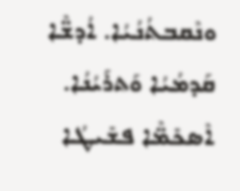ܘܢܶܩܒܬܳܢܳܝܳܐ. ܐܳܕܫ̈ܶܐ ܩܰܕܡܳܝܳܐ ܘܰܬܪܰܝܳܢܳܐ. ܐܶܣܟܺܡ̈ܶܐ ܦܫܺܝܛܳܐ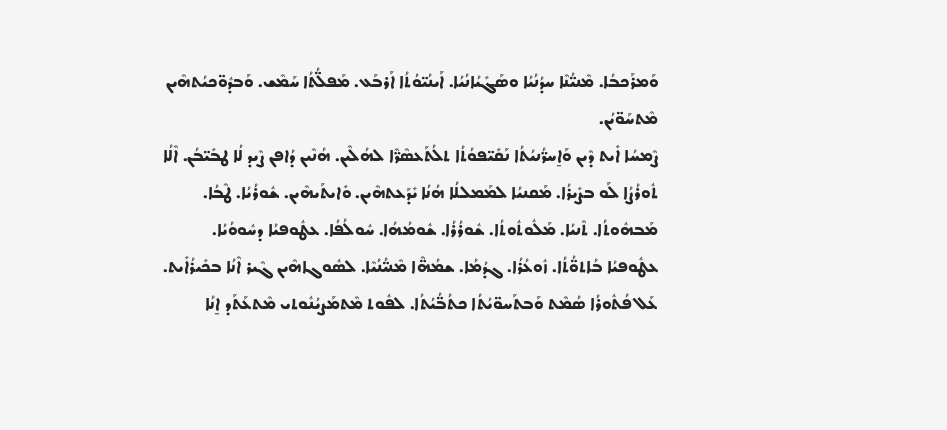ܘܰܡܪܰܟܒܳܐ. ܡܶܢܝ̈ܳܢܶܐ ܚܕܳܢܳܝܳܐ ܘܣܰܓܺܝܳܐܢܳܝܳܐ. ܐܰܝܢܳܝ̈ܘܳܬܳܐ ܐܰܪܒܰܥ. ܡܰܦܠ̈ܳܬܳܐ ܚܰܡܶܫ. ܘܰܒܕܽܘ̈ܟܝܳܬܗܶܝܢ ܡܶܬܚܰܘ̈ܝܳܢ.
ܨܶܡܚܳܐ ܐܺܝܬ ܕܶܝܢ ܘܰܐ̱ܚܪ̈ܳܢܝܳܬܳܐ ܢܰܩܺܝ̈ܦܘܳܬܳܐ ܬܠܳܬܰܥܣܶܪ̈ܶܐ ܠܗܳܠܶܝܢ. ܗܳܢܶܝܢ ܕܳܐܦܢ ܨܶܝܕ ܠܳܐ ܛܒܺܝ̈ܒܳܢ. ܐܶܠܳܐ ܬܽܘܪܳܨܳܐ ܠܰܘ ܒܨܺܝܪܳܐ. ܡܰܩܢܝܳܐ ܠܡܰܡܠܠܳܐ ܗܳܢܳܐ ܝܺܕܰܥܬܗܶܝܢ. ܘܺܐܝܬܰܝܗܶܝܢ. ܫܽܘܪܳܝܳܐ. ܛܶܒܳܐ. ܡܰܒܗܽܘܬܳܐ. ܬܶܢܝܳܐ. ܡܰܠܽܘܬܽܘܬܳܐ. ܫܽܘܪܳܪܳܐ. ܫܽܘܡܳܗܳܐ. ܚܽܘܠܳܦܳܐ. ܥܛܽܘܦܝܳܐ ܕܚܽܘܘܳܝܳܐ. ܥܛܽܘܦܝܳܐ ܒܳܐܬܘ̈ܳܬܳܐ. ܙܽܘܥܳܪܳܐ. ܓܕܳܡܳܐ. ܫܡܳܗ̈ܶܐ ܡܶܢܝ̈ܳܢܳܝܶܐ. ܠܣܽܘܓܐܗܶܝܢ ܓܶܝܪ ܐܶܢܳܐ ܒܟܺܝܪܳܐܺܝܬ. ܥܰܠ ܦܳܬܽܘܪܳܐ ܣܳܡܶܬ ܘܰܒܬܰܚܘ̈ܝܳܬܳܐ ܟܬܳܒ̈ܳܝܳܬܳܐ. ܠܦܽܘܬ ܡܶܬܡܰܨܝܳܢܽܘܬܝ ܡܶܬܥܰܬܰܕ ܐ̱ܢܳܐ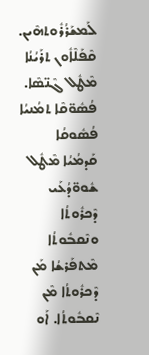ܠܰܡܫܰܪܳܪܽܘܬܗܶܝܢ.
ܩܶܦܰܠܶܐܽܘܢ ܬܪܰܝܳܢܳܐ ܡܶܛܽܠ ܓܶܢ̈ܣܶܐ. ܦܳܣܽܘ̈ܩܶܐ ܬܡܳܢܝܳܐ
ܦܳܣܽܘܩܳܐ ܩܰܕܡܳܝܳܐ ܡܶܛܽܠ ܫܽܘܘ̈ܕܳܥܰܝ ܕܶܟܪܽܘܬܳܐ ܘܢܶܩܒܽܘܬܳܐ
ܡܶܬܦܰܪܫܳܐ ܡܰܢ ܕܶܟܪܽܘܬܳܐ ܡܶܢ ܢܶܩܒܽܘܬܳܐ. ܐܰܘ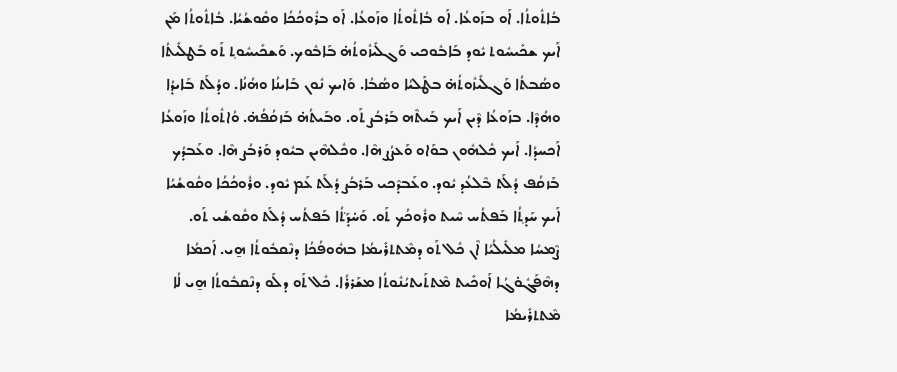ܒܳܐܬܽܘܬܳܐ. ܐܰܘ ܒܙܰܘܥܳܐ. ܐܰܘ ܒܳܐܬܽܘܬܳܐ ܘܙܰܘܥܳܐ. ܐܰܘ ܒܪܽܘܟܳܟܳܐ ܘܩܽܘܫܳܝܳܐ. ܒܳܐܬܽܘܬܳܐ ܡܰܢ ܐܰܝܟ ܫܟܺܝܚܽܘܬ ܝܽܘܕ ܒܰܐܒܽܘܟܝ ܘܰܓܠܺܝܙܽܘܬܳܗ̇ ܒܰܐܒܽܘܟ. ܘܰܫܟܺܝܚܽܘܬ݂ ܬܰܘ ܒܰܛܠܺܝܬܳܐ ܘܣܳܒܬܳܐ ܘܰܓܠܺܝܙܽܘܬܳܗ̇ ܒܛܰܠܝܳܐ ܘܣܳܒܳܐ. ܘܰܐܝܟ ܢܽܘܢ ܒܰܐܝܢܳܐ ܘܗܳܢܳܐ. ܘܕܳܠܰܬ ܒܰܐܝܕܳܐ ܘܗܳܕܶܐ. ܒܙܰܘܥܳܐ ܕܶܝܢ ܐܰܝܟ ܒܰܝܬܶܗ ܒܰܪܒܳܨ ܬܰܘ. ܘܒܰܝܬܳܗ̇ ܒܰܙܩܳܦܳܗ̇. ܘܳܐܬܽܘܬܳܐ ܘܙܰܘܥܳܐ ܐܰܟܚܕܳܐ. ܐܰܝܟ ܟܽܠܗܽܘܢ ܒܘܰܐܘ ܘܰܥܨܳܨ ܗܶܐ. ܘܟܽܠܗܶܝܢ ܒܝܽܘܕ ܘܰܪܒܳܨ ܗܶܐ. ܘܥܰܒܕܳܟ ܒܰܙܩܳܦ ܕܳܠܰܬ ܒܶܠܥܳܕ ܝܽܘܕ. ܘܥܰܒܕܶܟܝ ܒܰܪܒܳܨ ܕܳܠܰܬ ܥܰܡ ܝܽܘܕ. ܘܪܽܘܟܳܟܳܐ ܘܩܽܘܫܳܝܳܐ ܐܰܝܟ ܚܰܕܬ݂ܳܐ ܒܰܦܬܳܚ ܚܶܝܬ ܘܪܽܘܟܳܟ ܬܰܘ. ܘܰܚ̇ܕܰܬܳ݁ܐ ܒܰܦܬܳܚ ܕܳܠܰܬ ܘܩܽܘܫܳܝ ܬܰܘ.
ܨܶܡܚܳܐ ܡܠܺܝܠܳܝܳܐ ܐܶܢ ܟܽܠ ܬܰܘ ܕܡܶܬܬܪܺܝܡܳܐ ܒܗܽܘܦܳܟܳܐ ܕܢܶܩܒܽܘܬܳܐ ܗ̱ܝ. ܐܰܟܡܳܐ ܕܗܶܦܰܓܽܘ̇ܓܳܐ ܐܰܘܟܺܝܬ ܡܶܬܬܰܝܬܝܳܢܽܘܬܳܐ ܡܫܰܪܪܳܐ. ܟܽܠ ܬܰܘ ܕܠܰܘ ܕܢܶܩܒܽܘܬܳܐ ܗ̱ܝ ܠܳܐ ܡܶܬܬܪܺܝܡܳܐ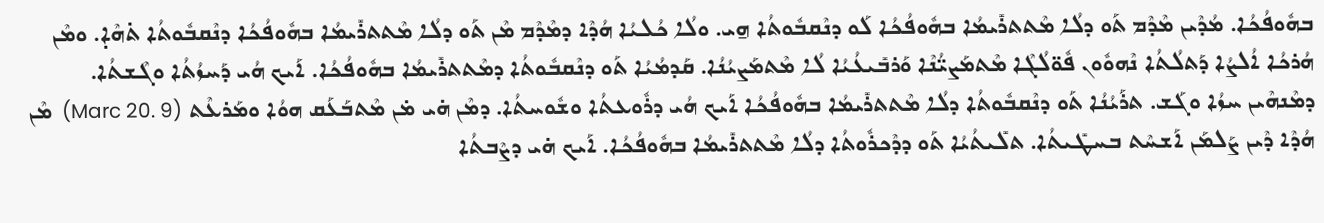ܒܗܽܘܦܳܟܳܐ. ܡܳܕܶܝܢ ܡܶܕܶܡ ܬܰܘ ܕܠܳܐ ܡܶܬܬܪܺܝܡܳܐ ܒܗܽܘܦܳܟܳܐ ܠܰܘ ܕܢܶܩܒܽܘܬܳܐ ܗ̱ܝ. ܘܠܳܐ ܟܳܠܝܳܐ ܗܳܕܶܐ ܕܡܶܕܶܡ ܡܶܢ ܬܰܘ ܕܠܳܐ ܡܶܬܬܪܺܝܡܳܐ ܒܗܽܘܦܳܟܳܐ ܕܢܶܩܒܽܘܬܳܐ ܬ̇ܗܶܐ̣. ܘܡܶܢ ܗܳܪܟܳܐ ܐܳܠܨܳܐ ܕܰܬܠܳܬܳܐ ܢܶܗܘܽܘܢ ܦܽܘ̈ܠܳܓܶܐ ܡܶܬܡܰܨܝ̈ܳܢܶܐ ܘܰܪܒܺܝܥܳܝܳܐ ܠܳܐ ܡܶܬܡܰܨܝܳܢܳܐ. ܩܰܕܡܳܝܳܐ ܬܰܘ ܕܢܶܩܒܽܘܬܳܐ ܕܡܶܬܬܪܺܝܡܳܐ ܒܗܽܘܦܳܟܳܐ. ܐܰܝܟ ܗܳܝ ܕܰܚܙܳܬܳܐ ܘܓܶܫܬܳܐ. ܕܡܶܢܗܶܝܢ ܚܙܳܐ ܘܓܰܫ. ܬܪܰܝܳܢܳܐ ܬܰܘ ܕܢܶܩܒܽܘܬܳܐ ܕܠܳܐ ܡܶܬܬܪܺܝܡܳܐ ܒܗܽܘܦܳܟܳܐ ܐܰܝܟ ܗܳܝ ܕܪܽܘܥܬܳܐ ܘܫܽܘܚܬܳܐ. ܕܡܶܢ ܗ̇ܝ ܡ̇ܢ ܡܶܬܒܰܥܰܩ ܗܘܳܐ ܘܡܰܪܥܶܬ (Marc 20. 9)  ܡܶܢ ܗܳܕܶܐ ܕܶܝܢ ܨܰܠܡܰܢ ܐܰܫܚܶܬ ܒܚܛܺܝܬܳܐ. ܬܠܺܝܬܳܝܳܐ ܬܰܘ ܕܕܶܟܪܽܘܬܳܐ ܕܠܳܐ ܡܶܬܬܪܺܝܡܳܐ ܒܗܽܘܦܳܟܳܐ. ܐܰܝܟ ܗ̇ܝ ܕܨܶܒܬܳܐ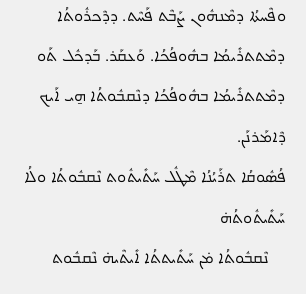ܘܦܶܚܬܳܐ ܕܡܶܢܗܽܘܢ ܨܰܒܶܬ ܦܰܚܶܬ. ܕܕܶܟܪܽܘܬܳܐ ܕܡܶܬܬܪܺܝܡܳܐ ܒܗܽܘܦܳܟܳܐ. ܘܰܥܩܰܪ. ܒܰܕܟܽܠ ܬܰܘ ܕܡܶܬܬܪܺܝܡܳܐ ܒܗܽܘܦܳܟܳܐ ܕܢܶܩܒܽܘܬܳܐ ܗ̱ܝ ܐܰܝܟ ܕܶܐܡܰܪܢܰܢ.
ܦܳܣܽܘܩܳܐ ܬܪܰܝܳܢܳܐ ܡܶܛܽܠ ܚܰܬܺܝܬܽܘܬ ܢܶܩܒܽܘܬܳܐ ܘܠܳܐ ܚܰܬܺܝܬܽܘܬܳܗ̇
    ܢܶܩܒܽܘܬܳܐ ܡ̇ܢ ܚܰܬܺܝܬܬܳܐ ܐܺܝܬܶܝܗ̇ ܢܶܩܒܽܘܬ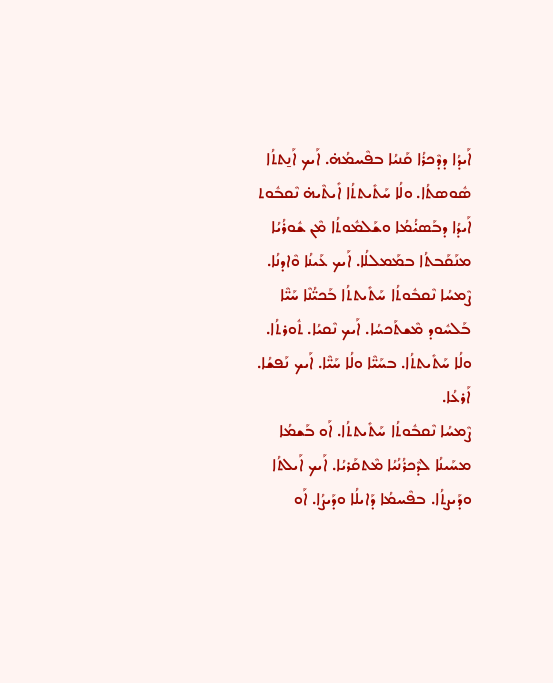ܐܰܝܕܳܐ ܕܕܶܟܪܳܐ ܩܰܢܝܳܐ ܒܦܶܚܡܳܗ̇. ܐܰܝܟ ܐܰܢ̱ܬܬܳܐ ܣܽܘܣܬܳܐ. ܘܠܳܐ ܚܰܬܺܝܬܬܳܐ ܐܺܝܬܶܝܗ̇ ܢܶܩܒܽܘܬ ܐܰܝܕܳܐ ܕܒܰܣܝ̇ܳܡܳܐ ܘܫܰܠܡܽܘܬܳܐ ܡܶܢ ܫܽܘܪܳܝܳܐ ܡܢܰܩܰܒܬܳܐ ܒܡܰܡܠܠܳܐ. ܐܰܝܟ ܥܰܝܢܳܐ ܘܶܐܕܢܳܐ.
ܨܶܡܚܳܐ ܢܶܩܒܽܘܬܳܐ ܚܰܬܺܝܬܬܳܐ ܒܰܟܝ̈ܳܢܶܐ ܚܰܝ̈ܶܐ ܒܰܠܚܽܘܕ ܡܶܫܬܰܟܚܳܐ. ܐܰܝܟ ܢܶܩܝܳܐ. ܬܽܘܪܬܳܐ. ܘܠܳܐ ܚܰܬܺܝܬܬܳܐ. ܒܚܰܝ̈ܶܐ ܘܠܳܐ ܚܰܝ̈ܶܐ. ܐܰܝܟ ܢܰܦܫܳܐ. ܐܰܪܥܳܐ.
ܨܶܡܚܳܐ ܢܶܩܒܽܘܬܳܐ ܚܰܬܺܝܬܬܳܐ. ܐܰܘ ܒܰܫܡܳܐ ܡܚܰܝܢܳܐ ܠܕܶܟܪܳܢܳܝܳܐ ܡܶܬܩܰܪܝܳܐ. ܐܰܝܟ ܐܰܝܠܬܳܐ ܘܕܰܝܨܬܳܐ. ܒܦܶܚܡܳܐ ܕܰܐܝܠܳܐ ܘܕܰܝܨܳܐ. ܐܰܘ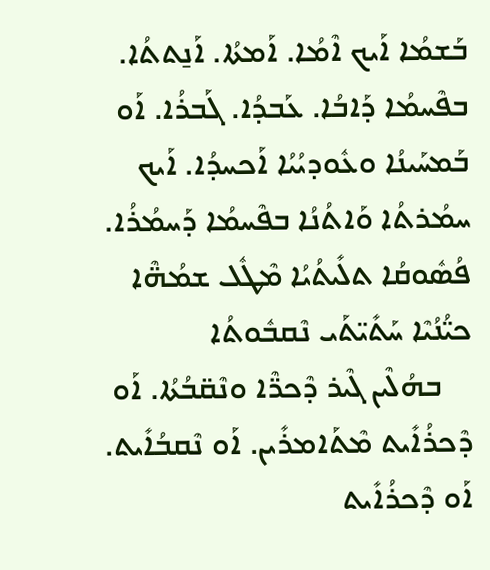ܒܰܫܡܳܐ ܐܰܝܟ ܐܶܡܳܐ. ܐܰܡܬܳܐ. ܐܰܢ̱ܬܬܳܐ. ܒܦܶܚܡܳܐ ܕܰܐܒܳܐ. ܥܰܒܕܳܐ. ܓܰܒܪܳܐ. ܐܰܘ ܒܰܡܚܰܝܢܳܐ ܘܥܽܘܕܝܳܝܳܐ ܐܰܟܚܕܳܐ. ܐܰܝܟ ܚܡܳܪܬܳܐ ܘܰܐܬܳܢܳܐ ܒܦܶܚܡܳܐ ܕܰܚܡܳܪܳܐ.
ܦܳܣܽܘܩܳܐ ܬܠܺܝܬܳܝܳܐ ܡܶܛܽܠ ܫܡܳܗ̈ܶܐ ܟܝ̈ܳܢܳܝܶܐ ܚܰܬܺܝ̈ܬܰܝ ܢܶܩܒܽܘܬܳܐ
    ܒܗܳܠܶܝܢ ܓܶܝܪ ܕܶܟܪ̈ܶܐ ܘܢܶܩ̈ܒܳܬܳܐ. ܐܰܘ ܕܶܟܪܳܐܺܝܬ ܡܶܬܰܐܡܪܺܝܢ. ܐܰܘ ܢܶܩܒܳܐܺܝܬ. ܐܰܘ ܕܶܟܪܳܐܺܝܬ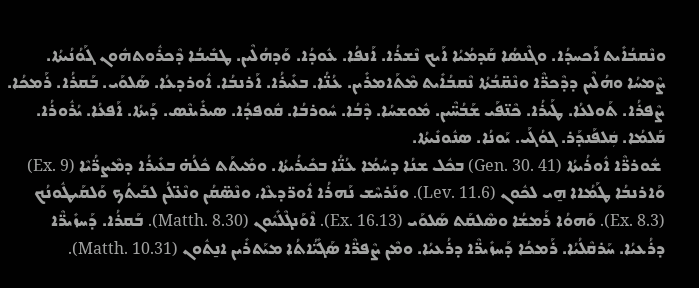ܘܢܶܩܒܳܐܺܝܬ ܐܰܟܚܕܳܐ. ܘܓܶܢܣܳܐ ܩܰܕܡܳܝܳܐ ܐܰܝܟ ܢܶܫܪܳܐ. ܐܰܢܦܳܐ. ܥܽܘܕܳܐ. ܘܰܕܗܳܠܶܝܢ. ܛܒܺܝܒܳܐ ܕܶܟܪܽܘܬܗܽܘܢ ܓܰܘܳܢܳܝܬܳܐ.
ܨܶܡܚܳܐ ܘܗܳܠܶܝܢ ܕܕܶܟܪ̈ܶܐ ܘܢܶܩ̈ܒܳܬܳܐ ܢܶܩܒܳܐܺܝܬ ܡܶܬܰܐܡܪܺܝܢ. ܥܳܢ̈ܳܐ. ܒܥܺܝܪܳܐ. ܐܰܪܢܒܳܐ. ܐܽܘܪܕܥܳܐ. ܣܰܠܘܰܝ. ܒܰܩܪܳܐ. ܪܰܡܟܳܐ. ܨܶܦܪܳܐ. ܬܰܘܠܥܳܐ. ܛܰܝܪܳܐ. ܟܶܢ̈ܦܰܝ ܫܰܒܳܚ̈ܶܝܢ. ܡܽܘܫܚܳܐ. ܕܶܒܳܐ. ܚܽܘܪܒܳܐ. ܩܽܘܦܕܳܐ. ܣܝܪܺܝܢܶܣ. ܕܰܝܬܳܐ. ܐܰܦܥܳܐ. ܝܳܪܽܘܪܳܐ. ܩܰܠܡܳܐ. ܩܲܠܦܰܢܕܰܪ. ܓܘܳܓܰܝ. ܝܰܘܢܳܐ. ܣܢܽܘܢܺܝܬܳܐ.
 ܫܽܘܪܪ̈ܶܐ ܐܽܘܪܳܝܬܳܐ (Gen. 30. 41) ܒܟܽܠ ܫܢܳܐ ܕܚܳܡܳܐ ܥܳܢ̈ܳܐ ܒܟܺܝܪܳܝܬܳܐ. ܘܡܺܝܬܰܬ ܟܽܠܳܗ̇ ܒܥܺܝܪܳܐ ܕܡܶܨܪ̈ܳܝܶܐ (Ex. 9) ܘܰܐܪܢܒܳܐ ܛܰܡܳܐܐ ܗ̱ܝ ܠܟܽܘܢ (Lev. 11.6). ܘܢܰܪܚܶܫ ܢܰܗܪܳܐ ܐܽܘܪ̈ܕܥܶܐ، ܘܢܶܣ̈ܩܳܢ ܘܢܶܥ̈ܠܳܢ ܠܒܰܝܬܳܟ ܘܰܠܩܰܝܛܽܘܢܳܟ (Ex. 8.3). ܘܰܗܘܳܐ ܪܰܡܫܳܐ ܘܣܶܠܩܰܬ ܣܰܠܘܰܝ (Ex. 16.13). ܐܶܘܰܢܓܶܠܺܝܽܘܢ (Matth. 8.30). ܒܰܩܪܳܐ. ܕܰܚܙܺܝܪ̈ܶܐ ܕܪܳܥܝܳܐ. ܚܰܪܩܶܠܳܝܳܐ. ܪܰܡܟܳܐ ܕܰܚܙܺܝܪ̈ܶܐ ܕܪܳܥܝܳܐ. ܘܡܶܢ ܨܶܦܪ̈ܶܐ ܣܰܓܺܝ̈ܳܐܬܳܐ ܡܝܰܬܪܺܝܢ ܐܢ̱ܬܽܘܢ (Matth. 10.31).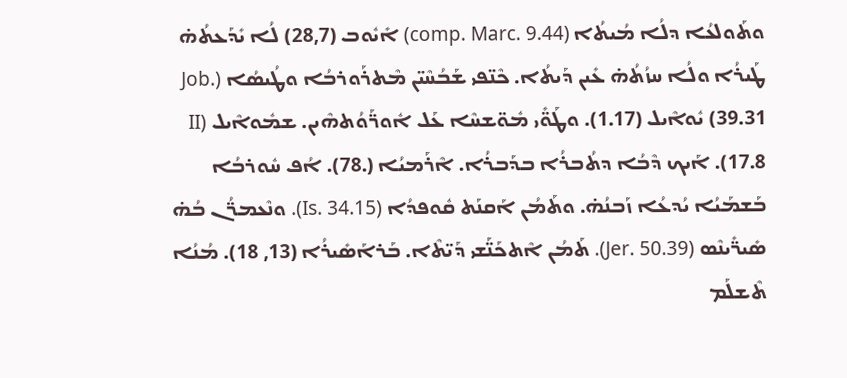ܘܬܰܘܠܥܳܐ ܕܠܳܐ ܡܳܝܬܳܐ (comp. Marc. 9.44) ܐܺܝܽܘܒ (28,7) ܠܳܐ ܝܺܕܰܥܬܳܗ̇ ܛܰܝܪܳܐ ܘܠܳܐ ܚܙܳܬܳܗ̇ ܥܺܝܢ ܕܰܝܬܳܐ. ܟܶܢ̈ܦܝ ܫܰܒܳܚܶܝ̈ܢ ܡܶܬܪܰܘܪܒܳܐ ܘܛܳܝܣܳܐ (Job. 39.31) ܝܽܘܐܶܝܠ (1.17). ܘܛܰܘ̈ܺܝ ܡܽܘ̈ܫܚܶܐ ܥܰܠ ܐܽܘܪ̈ܰܘܳܬܗܶܝܢ. ܫܡܽܘܐܶܝܠ (II 17.8). ܐܰܝܟ ܕܶܒܳܐ ܕܬܳܒܪܳܐ ܒܕܰܒܪܳܐ. ܐܶܪܰܡܝܳܐ (.78). ܐܳܦ ܚܽܘܪܒܳܐ ܒܰܫܡܰܝܳܐ ܝܳܕܥܳܐ ܙܰܒܢܳܗ̇. ܘܬܰܡܳܢ ܐܰܩܢܰܬ ܩܽܘܦܕܳܐ (Is. 34.15). ܘܢܶܥܡܪ̈ܳܢ ܒܳܗ̇ ܣܺܝܪ̈ܺܝܢܶܣ (Jer. 50.39). ܬܰܡܳܢ ܐܶܬܟܰܢ̈ܰܫܝ ܕܰܝ̈ܬܶܐ. ܒܰܪܐܰܣܺܝܪܳܐ (13, 18). ܡܳܢܳܐ ܬܶܫܠܰܡ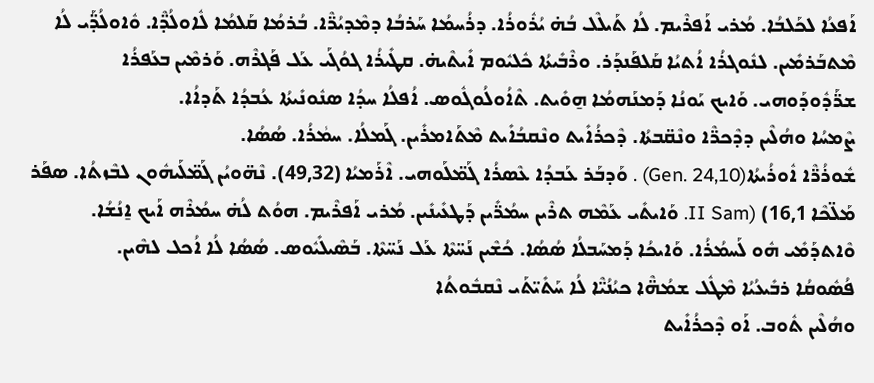ܐܰܦܥܳܐ ܠܟܰܠܒܳܐ. ܡܳܪܝ ܐܰܦܪܶܝܡ. ܠܳܐ ܬܰܝܠܶܠ ܒܳܗ̇ ܝܳܪܽܘܪܳܐ. ܕܪܳܚܡܳܐ ܚܰܪܒܳܐ ܕܡܶܕܝܳܪ̈ܶܐ. ܒܳܪܡܳܐ ܩܰܠܡܳܐ ܠܽܐܘܠܳܕ̈ܶܐ. ܘܽܐܘܠܳܕ̈ܰܝ ܠܳܐ ܡܶܬܒܰܪܡܺܝܢ. ܠܢܽܘܓܪܳܐ ܐܳܬܝܳܐ ܩܰܠܦܰܢܕܰܪ. ܘܪܶܒܺܝܬܳܐ ܟܽܠܝܽܘܡ ܐܺܝܬܶܝܗ̇. ܩܛܺܝܪܳܐ ܓܘܳܓܰܝ ܥܰܠ ܦܰܓܪܶܗ. ܘܰܪܡܶܝܢ ܒܥܰܦܪܳܐ ܫܪ̈ܰܕܽܘܕܰܘܗܝ. ܘܰܐܝܟ ܝܰܘܢܳܐ ܕܰܡܢܰܗܡܳܐ ܗ̱ܘܺܝܬ. ܬܶܐܳܘܠܳܘܓܽܘܣ. ܐܳܦܠܳܐ ܚܕܳܐ ܣܢܽܘܢܺܝܬܳܐ ܥܳܒܕܳܐ ܬܰܕܐܳܐ.
ܨܶܡܚܳܐ ܘܗܳܠܶܝܢ ܕܕܶܟܪ̈ܶܐ ܘܢܶܩ̈ܒܬܳܐ. ܕܶܟܪܳܐܺܝܬ ܘܢܶܩܒܳܐܺܝܬ ܡܶܬܰܐܡܪܺܝܢ. ܓܰܡܠܳܐ. ܚܡܵܪܳܐ. ܣܳܣܳܐ.
ܫܽܘܪܳܪ̈ܶܐ ܐܽܘܪܳܝܬܳܐ(Gen. 24,10) . ܘܰܕܒܰܪ ܥܰܒܕܳܐ ܥܶܣܪܳܐ ܓܰܡ̈ܠܰܘܗܝ. ܐܶܪܰܡܝܳܐ (49,32). ܢܶܗ̈ܘܝܳܢ ܓܰܡ̈ܠܰܝܗܽܘܢ ܠܒܶܙܬܳܐ. ܣܦܰܪ ܡܰܠ̈ܟܶܐ 16,1) (II Sam. ܘܰܐܝܬܺܝ ܥܰܡܶܗ ܬܪܶܝܢ ܚܡܳܪ̈ܺܝܢ ܕܰܛܥܺܝܢܺܝܢ. ܡܳܪܝ ܐܰܦܪܶܝܡ. ܗܘܳܬ ܠܳܗ̇ ܚܡܳܪܶܗ ܐܰܝܟ ܐ̱ܢܳܫܳܐ. ܘܶܐܬܕܰܡܺܝ ܗܽܘ ܠܰܚܡܳܪܳܐ. ܘܰܐܝܟܳܐ ܕܰܡܚܰܒܠܳܐ ܣܳܣܳܐ. ܟܳܫܶܝܢ ܢܰܚ̈ܬܶܐ ܥܰܠ ܢܰܚ̈ܬܶܐ. ܒܰܣܶܝܠܺܝܽܘܣ. ܣܳܣܳܐ ܠܳܐ ܐܳܟܠ ܠܗܶܝܢ.
ܦܳܣܽܘܩܳܐ ܪܒܺܝܥܳܝܳܐ ܡܶܛܽܠ ܫܡܳܗ̈ܶܐ ܟܝܳܢܳܝ̈ܶܐ ܠܳܐ ܚܰܬܺܝ̈ܬܰܝ ܢܶܩܒܽܘܬܳܐ
ܘܗܳܠܶܝܢ ܬܽܘܒ. ܐܰܘ ܕܶܟܪܳܐܺܝܬ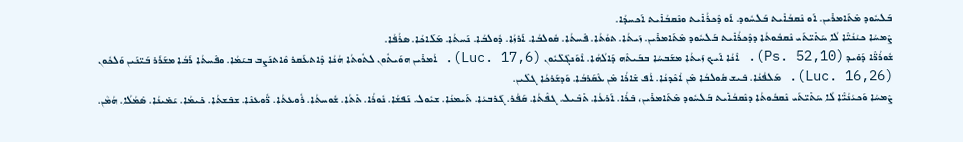ܒܰܠܚܽܘܕ ܡܶܬܰܐܡܪܺܝܢ. ܐܰܘ ܢܶܩܒܳܐܺܝܬ ܒܰܠܚܽܘܕ. ܐܰܘ ܕܶܟܪܳܐܺܝܬ ܘܢܶܩܒܳܐܺܝܬ ܐܰܟܚܕܳܐ.
ܨܶܡܚܳܐ ܟܝܳܢܳܝ̈ܶܐ ܠܳܐ ܚܰܬܺܝ̈ܬܰܝ ܢܶܩܒܽܘܬܳܐ ܕܕܶܟܪܳܐܺܝܬ ܒܰܠܚܽܘܕ ܡܶܬܰܐܡܪܺܝܢ. ܙܰܝܬܳܐ. ܬܘܳܬܳܐ. ܦܶܚܬܳܐ. ܩܽܘܠܒܳܐ. ܐܰܪܙܳܐ. ܕܽܘܠܒܳܐ. ܢܰܚܬܳܐ. ܡܰܠܰܐܟܳܐ. ܣܪܳܦܳܐ.
ܫܽܘܪܳܪ̈ܶܐ ܕܰܘܺܝܕ (Ps. 52,10). ܐܶܢܳܐ ܐܰܝܟ ܙܰܝܬܳܐ ܡܫܰܒܚܳܐ ܒܒܰܝܬܶܗ ܕܰܐܠܳܗܳܐ. ܐܶܘܰܢܓܶܠܺܝܽܘܢ (Luc. 17,6). ܐܳܡܪܺܝܢ ܗܘܰܝܬܽܘܢ ܠܬܽܘܬܳܐ ܗܳܢܳܐ ܕܶܐܬܥܰܩܪ ܘܶܐܬܢܰܨܒ ܒܝܰܡܳܐ. ܘܦܶܚܬܳܐ ܪܰܒܳܐ ܡܫܰܪܰܪ ܒܰܝ̈ܢܰܝܢ ܘܰܠܟܽܘܢ (Luc. 16,26). ܡܰܠܦܳܢܳܐ. ܒܺܝܫ ܩܽܘܠܒܳܐ ܡܶܢ ܐܳܟܶܕܢܳܐ. ܐܳܦ ܫܶܐܪܳܐ ܡܶܢ ܥܶܩܰܪܒܳܐ. ܘܰܕܫܰܪܟܳܐ ܓܠܶܝܢ.
ܨܶܡܚܳܐ ܘܰܟܝܳܢܳܝ̈ܶܐ ܠܳܐ ܚܰܬܺܝ̈ܬܰܝ ܢܶܩܒܽܘܬܳܐ ܕܢܶܩܒܳܐܺܝܬ ܒܰܠܚܽܘܕ ܡܶܬܰܐܡܪܺܝܢ، ܒܺܪܳܐ. ܐܰܪܥܳܐ. ܬܺܒܶܝܠ. ܓܦܶܬܳܐ. ܩܰܦܳܪ. ܓܰܪܒܝܳܐ. ܬܰܝܡܢܳܐ. ܫܝܽܘܠ. ܢܰܦܫܳܐ. ܢܽܘܪܳܐ. ܬܺܬܳܐ. ܫܽܘܚܬܳܐ. ܪܽܘܥܬܳܐ. ܪ̈ܽܘܥܢܶܐ. ܫܒܺܫܬܳܐ. ܟܺܝܡܳܐ. ܝܰܡܺܝܢܳܐ. ܣܶܡܳܠܳܐ. ܗܳܡܵܢ.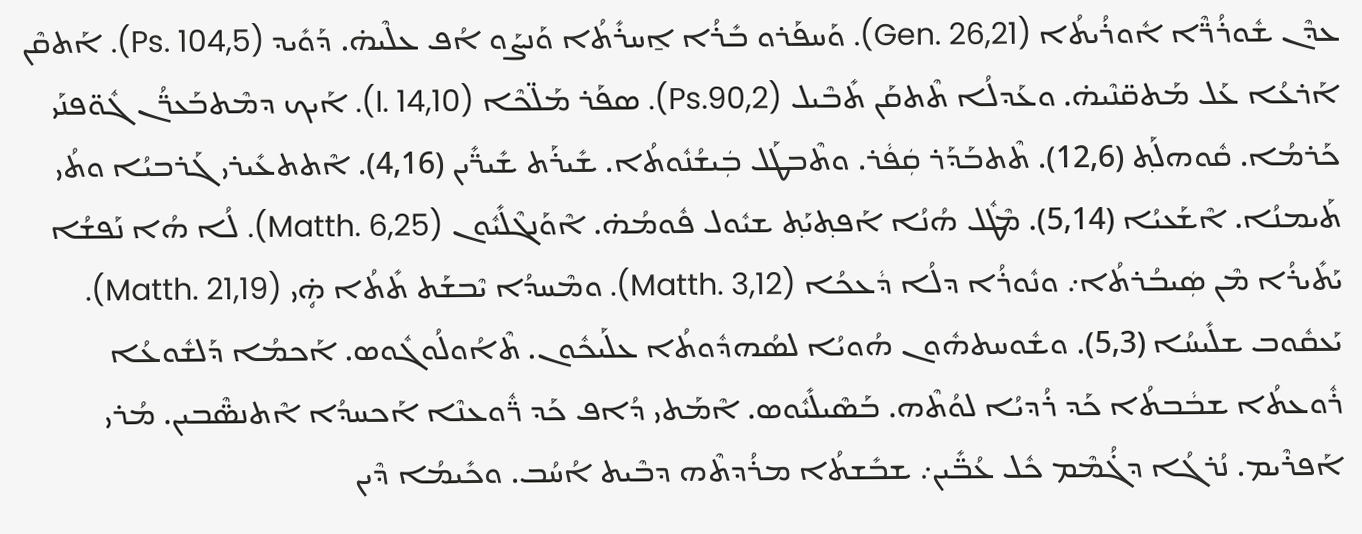ܥܕܶܢ ܫܽܘܪܳܪ̈ܶܐ ܐܽܘܪܳܝܬܳܐ (Gen. 26,21). ܘܰܚܦܰܪܘ ܒܺܪܳܐ ܐ̱ܚܪܺܬܳܐ ܘܰܢܨܰܘ ܐܳܦ ܥܠܶܝܗ̇. ܕܰܘܺܝܕ (Ps. 104,5). ܐܰܬܩܶܢ ܐܰܪܥܳܐ ܥܰܠ ܡܰܬܩ̈ܢܶܝܗ̇. ܘܥܰܕܠܳܐ ܬܶܬܩܰܢ ܬܺܒܶܝܠ (Ps.90,2). ܣܦܰܪ ܡܰܠ̈ܟܶܐ (I. 14,10). ܐܰܝܟ ܕܡܶܬܒܰܥܪ̈ܳܢ ܓܽܘ̈ܦܢܰܝ ܟܰܪܡܳܐ. ܩܽܘܗܠܰܬ݂ (12,6). ܬܶܬܒܰܕܰܪ ܩܲܦܵܪ. ܘܬܶܒܛܰܠ ܒܲܝܫܳܢܽܘܬܳܐ. ܫܺܝܪܰܬ ܫܺܝܪ̈ܺܝܢ (4,16). ܐܶܬܬܥܺܝܪܝ ܓܰܪܒܝܳܐ ܘܬܳܝ ܬܰܝܡܢܳܐ. ܐܶܫܰܥܝܳܐ (5,14). ܡܶܛܽܠ ܗܳܢܳܐ ܐܰܦܬ݂ܝܰܬ݂ ܫܝܽܘܠ ܦܽܘܡܳܗ̇. ܐܶܘܰܢܓܶܠܺܝܽܘܢ (Matth. 6,25). ܠܳܐ ܗܳܐ ܢܰܦܫܳܐ ܝܰܬܺܝܪܳܐ ܡܶܢ ܣܲܝܒܳܪܬܳܐ܇ ܘܢܽܘܪܳܐ ܕܠܳܐ ܕܵܥܟܳܐ (Matth. 3,12). ܘܡܶܚܕܳܐ ܝܶܒܫܰܬ ܬܺܬܳܐ ܗܴ̇ܝ (Matth. 21,19). ܝܰܥܩܽܘܒ ܫܠܺܝܚܳܐ (5,3). ܘܫܽܘܚܬܗܽܘܢ ܗܳܘܝܳܐ ܠܣܳܗܕܽܘܬܳܐ ܥܠܰܝܟܽܘܢ. ܬܶܐܳܘܠܳܘܓܽܘܣ. ܐܰܟܡܳܐ ܕܰܠܫܽܘܥܳܐ ܪܽܘܥܬܳܐ ܫܒܵܒܬܳܐ ܟܰܕ ܪܳܕܝܳܐ ܠܘܳܬܶܗ. ܒܰܣܶܝܠܺܝܽܘܣ. ܐܶܡܰܬܝ ܕܳܐܦ ܟܰܕ ܪ̈ܽܘܥܢܶܐ ܐܰܟܚܕܳܐ ܐܶܬܢܣ̈ܶܒܝܢ. ܡܳܪܝ ܐܰܦܪܶܝܡ. ܢܳܪܓܳܐ ܕܓ̇ܳܡܶܡ ܟܽܠ ܥܳܒ̈ܺܝܢ܇ ܫܒܺܫܬܳܐ ܡܪܳܕܬܶܗ ܕܒܶܝܬ ܐܳܚܳܒ. ܘܟܺܝܡܳܐ ܕܶܝܢ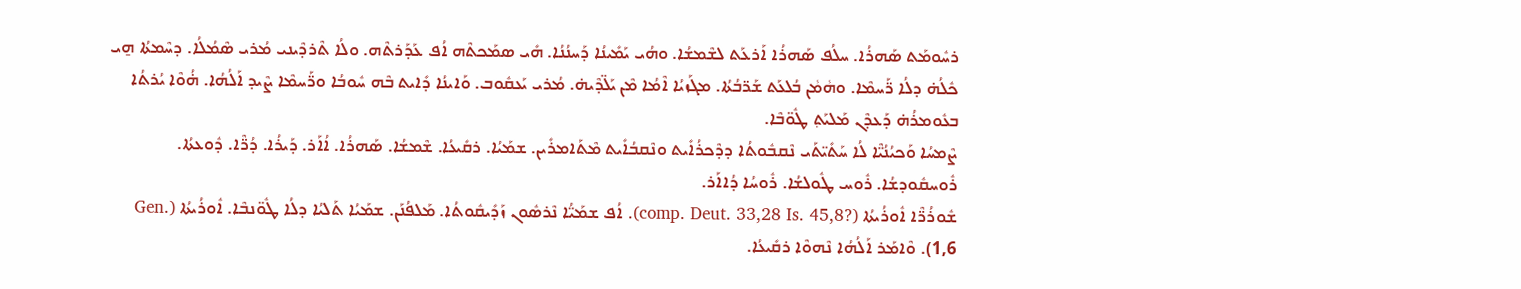ܪܚܽܘܡܰܬ ܣܰܗܪܳܐ. ܚܠܳܦ ܣܰܗܪܳܐ ܐܰܪܥܰܬ ܠܫܶܡܫܳܐ. ܘܗܳܝ ܝܰܡܺܝܢܳܐ ܕܰܚܢܳܢܳܐ. ܗܺܝ ܣܡܰܟܬܶܗ ܐܳܦ ܥܰܕܰܪܬܶܗ. ܘܠܳܐ ܬܶܪܕܶܝܢܝ ܡܳܪܝ ܣܶܡܳܠܳܐ. ܕܚܶܡܬܳܐ ܗ̱ܝ ܟܽܠܳܗ̇ ܕܠܳܐ ܪ̈ܰܚܡܶܐ. ܘܗܵܡܵܢ ܒܳܠܥܰܬ ܫܰܪ̈ܒܳܬܳܐ. ܡܓܰܙܝܳܐ ܐܶܡܳܐ ܡܶܢ ܝܰܠ̈ܕܶܝܗ̇. ܡܳܪܝ ܝܰܥܩܽܘܒ. ܘܰܐܝܢܳܐ ܕܺܐܝܬ ܒܶܗ ܚܽܘܒܳܐ ܘܪ̈ܰܚܡܶܐ ܨܶܝܕ ܐܰܠܳܗܳܐ. ܗ̇ܳܘܶܐ ܝܳܪܬܳܐ ܒܥܽܘܡܪܳܗ̇ ܕܰܥܕܶܢ ܡܰܠܝܰܬ݂ ܛܽܘ̈ܒܶܐ.
ܨܶܡܚܳܐ ܘܰܟܝܳܢܳܝ̈ܶܐ ܠܳܐ ܚܰܬܺܝ̈ܬܰܝ ܢܶܩܒܽܘܬܳܐ ܕܕܶܟܪܳܐܺܝܬ ܘܢܶܩܒܳܐܺܝܬ ܡܶܬܰܐܡܪܺܝܢ. ܫܡܰܝܳܐ. ܪܩܺܝܥܳܐ. ܫܶܡܫܳܐ. ܣܰܗܪܳܐ. ܐܳܐܰܪ. ܕܰܝܪܳܐ. ܕܳܪ̈ܶܐ. ܕܽܘܥܬܳܐ. ܪܽܘܚܩܽܘܕܫܳܐ. ܪܽܘܚ ܛܽܘܠܫܳܐ. ܪܽܘܚܳܐ ܕܳܐܐܰܪ.
ܫܽܘܪܳܪ̈ܶܐ ܐܽܘܪܳܝܬܳܐ (?comp. Deut. 33,28 Is. 45,8). ܐܳܦ ܫܡܰܝ̈ܳܐ ܢܶܪܣܽܘܢ ܙܰܕܺܝܩܽܘܬܳܐ. ܡܰܠܦܳܢܰܢ. ܫܡܰܝܳܐ ܬܰܠܝܳܐ ܕܠܳܐ ܛܽܘ̈ܢܒܶܐ. ܐܽܘܪܳܝܬܳܐ (Gen. 1,6). ܘܶܐܡܰܪ ܐܰܠܳܗܳܐ ܢܶܗܘܶܐ ܪܩܺܝܥܳܐ.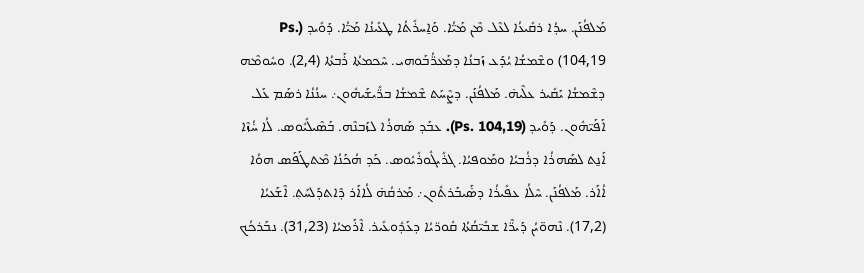ܡܰܠܦܳܢܰܢ. ܚܕܳܐ ܪܩܺܝܥܳܐ ܠܥܶܠ ܡܶܢ ܡܰܝ̈ܳܐ. ܘܰܐ̱ܚܪܺܬܳܐ ܛܥܺܝܢܳܐ ܡܰܝ̈ܳܐ. ܕܰܘܺܝܕ (Ps. 104,19) ܘܫܶܡܫܳܐ ܝܳܕܰܥ ܙܰܒܢܳܐ ܕܡܰܥܪ̈ܳܒܰܘܗܝ. ܚܶܟܡܬܳܐ ܪܰܒܬܳܐ (2,4). ܘܚܽܘܡܶܗ ܕܫܶܡܫܳܐ ܝܰܩܺܝܪ ܥܠܶܝܗ̇. ܡܰܠܦܳܢܰܢ. ܕܨܶܚܰܬ ܫܶܡܫܳܐ ܒܪ̈ܺܝܫܰܝܗܽܘܢ܇ ܚܢܳܢܳܐ ܪܣܰܡ ܥܰܠ ܐܰܦܰܝ̈ܗܽܘܢ. ܕܰܘܺܝܕ (Ps. 104,19). ܥܒܰܕ ܣܰܗܪܳܐ ܠܙܰܒܢܶܗ. ܒܰܣܶܝܠܺܝܽܘܣ. ܠܳܐ ܚ̇ܳܙܶܐ ܐܰܢ̱ܬ ܠܣܰܗܪܳܐ ܕܪܳܒܝܳܐ ܘܡܰܘܦܝܳܐ. ܓܪܺܝܓܽܘܪܺܝܽܘܣ. ܟܰܕ ܗܳܟܰܢܳܐ ܡܶܬܛܰܦܰܣ ܗܘܳܐ ܐܳܐܰܪ. ܡܰܠܦܳܢܰܢ. ܚܶܠܳܐ ܥܦܺܝܪܳܐ ܕܣ̇ܰܝܒܰܪܬܽܘܢ܇ ܡܰܪܩܳܗ̇ ܠܳܐܐܰܪ ܕܶܐܬܕܰܠܚܰܬ݂. ܐܶܫܰܥܝܳܐ (17,2). ܢܶܗܘ̈ܝܳܢ ܕܰܝܪ̈ܶܐ ܫܒܺܝ̈ܩܳܬܳܐ ܩܽܘܪ̈ܝܳܐ ܕܥܰܕܽܘܥܺܝܪ. ܐܶܪܰܡܝܳܐ (31,23). ܢܒܰܪܟܳܟ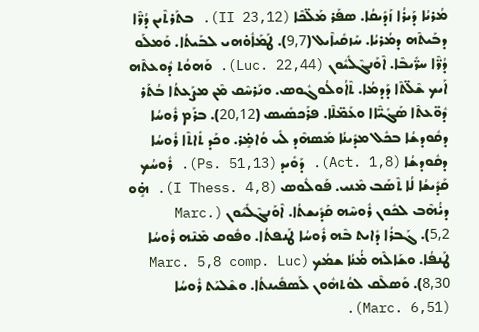ܡܳܪܝܳܐ ܕܰܝܪܳܐ ܙܰܕܺܝܩܳܐ. ܣܦܰܪ ܡܰܠ̈ܟܶܐ (II 23,12). ܒܬܰܪܬܶܝܢ ܕܳܪ̈ܶܐ ܕܒܰܝܬܶܗ ܕܡܳܪܝܳܐ. ܚܰܙܩܺܝܐܶܝܠ (9,7). ܛܰܡܰܐܽܘ̇ܗܝ ܠܒܰܝܬܳܐ. ܘܰܡܠܰܘ ܕܳܪ̈ܶܐ ܚܪ̈ܺܝܒܶܐ. ܐܶܘܰܢܓܶܠܺܝܽܘܢ (Luc. 22,44). ܘܰܗܘܳܬ ܕܽܘܥܬܶܗ ܐܰܝܟ ܫܶܠ̈ܬܶܐ ܕܰܕܡܳܐ. ܬܶܐܳܘܠܳܘܓܽܘܣ. ܘܢܰܪܚܶܩ ܡܶܢ ܡܨܰܥܬܳܐ ܒܳܬܰܪ ܕܽܘ̈ܥܬܶܐ ܣܰܓܺܝ̈ܶܐܐ ܘܥܰܡ̈ܠܶܐ. ܦܪܰܟܣܺܝܣ (20,12). ܒܪܰܡ ܪܽܘܚܳܐ ܕܩܽܘܕܫܳܐ ܒܟܽܠ ܡܕܺܝܢܳܐ ܡܰܣܗܶܕ ܠܺܝ ܘܳܐܡܱ̇ܪ. ܘܟܰܕ ܬܺܐܬܶܐ ܪܽܘܚܳܐ ܕܩܽܘܕܫܳܐ (Act. 1,8). ܕܰܘܺܝܕ (Ps. 51,13). ܪܽܘܚܳܟ ܩܰܕܺܝܫܳܐ ܠܳܐ ܬܶܣܰܒ ܡܶܢܝ. ܦܰܘܠܽܘܣ (I Thess. 4,8). ܗܱ̇ܘ ܕܝ̇ܳܗܶܒ ܠܟܽܘܢ ܪܽܘܚܶܗ ܩܰܕܺܝܫܬܳܐ. ܐܶܘܰܢܓܶܠܺܝܽܘܢ (Marc. 5,2). ܓܰܒܪܳܐ ܕܺܐܝܬ ܒܶܗ ܪܽܘܚܳܐ ܛܰܢܦܬܳܐ. ܘܦܽܘܩ ܡܶܢܶܗ ܪܽܘܚܳܐ ܛܰܢܦܳܐ. ܘܫܰܐܠܶܗ ܡ̇ܳܢܳܐ ܫܡܳܟ (Marc. 5,8 comp. Luc 8,30). ܘܰܣܠܶܩ ܠܘܳܬܗܽܘܢ ܠܰܣܦܺܝܢܬܳܐ. ܘܫܶܠܝܰܬ ܪܽܘܚܳܐ (Marc. 6,51).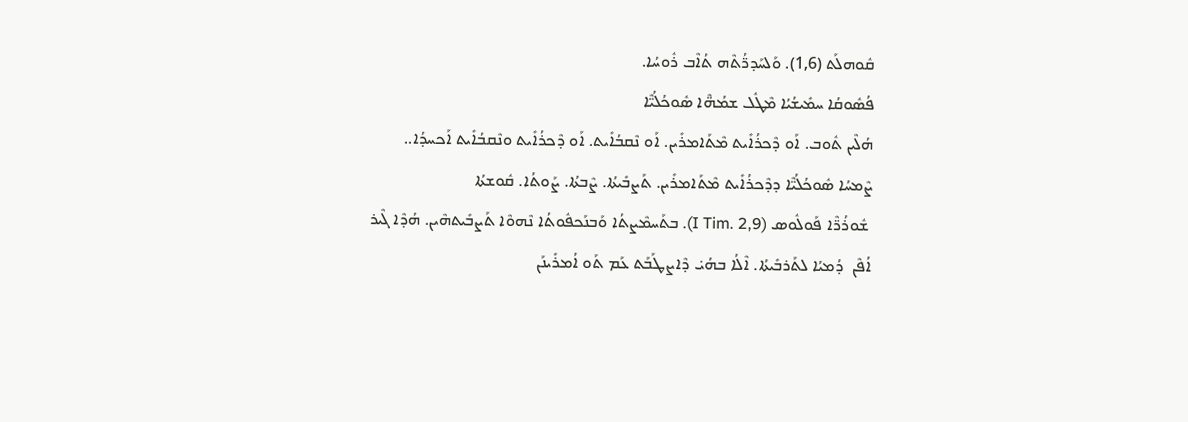ܩܽܘܗܠܰܬ (1,6). ܘܰܠܚܰܕܪ̈ܳܬܶܗ ܬܳܐܶܒ ܪܽܘܚܳܐ.
ܦܳܣܽܘܩܳܐ ܚܡܺܝܫܳܝܳܐ ܡܶܛܽܠ ܫܡܳܗ̈ܶܐ ܣܽܘܟܳܠܳܝ̈ܶܐ
ܗܳܠܶܝܢ ܬܽܘܒ. ܐܰܘ ܕܶܟܪܳܐܺܝܬ ܡܶܬܰܐܡܪܺܝܢ. ܐܰܘ ܢܶܩܒܳܐܺܝܬ. ܐܰܘ ܕܶܟܪܳܐܺܝܬ ܘܢܶܩܒܳܐܺܝܬ ܐܰܟܚܕܳܐ..
ܨܶܡܚܳܐ ܣܽܘܟܳܠܳܝ̈ܶܐ ܕܕܶܟܪܳܐܺܝܬ ܡܶܬܰܐܡܪܺܝܢ. ܬܰܨܒܺܝܬܳܐ. ܨܶܒܬܳܐ. ܨܰܘܬܳܐ. ܩܽܘܫܬܳܐ
 ܫܽܘܪܳܪ̈ܶܐ ܦܰܘܠܽܘܣ (I Tim. 2,9). ܒܬܰܚܡܶܨܬܳܐ ܘܰܒܢܰܟܦܽܘܬܳܐ ܢܶܗܘܶܐ ܬܰܨܒܺܝܬܗܶܝܢ. ܗܳܕܶܐ ܓܶܝܪ ܐܳܦܶܢ  ܕܳܡܝܳܐ ܠܬܰܪܒܺܝܬܳܐ. ܐܶܠܳܐ ܒܗܳܝ̇ ܕܶܐܨܛܰܒܰܬ ܥܰܡ ܬܰܘ ܐܳܡܪܺܝܢܰܢ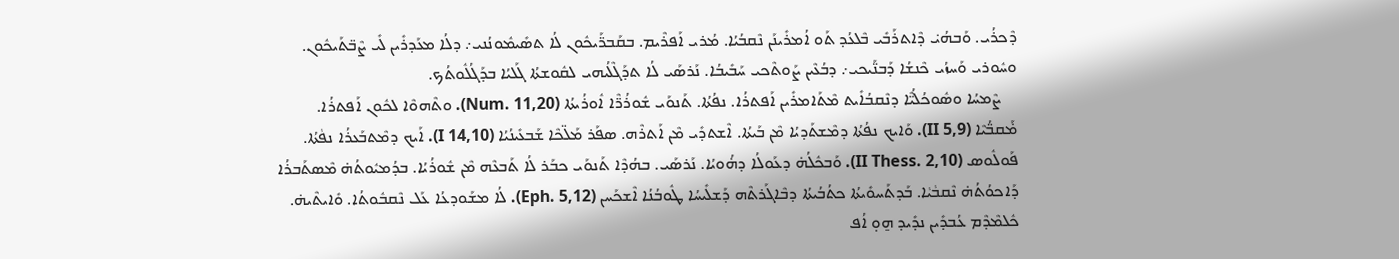ܕܶܟܪܳܝ. ܘܰܒܗܳܝ̇ ܕܶܐܬܪܰܒܺܝ ܒܶܠܥܳܕ ܬܰܘ ܐܳܡܪܺܝܢܰܢ ܢܶܩܒܳܝܳܐ. ܡܳܪܝ ܐܰܦܪܶܝܡ. ܒܩܰܒܪ̈ܰܝܟܽܘܢ ܠܳܐ ܬܣܺܝܡܽܘܢܳܢܝ܇ ܕܠܳܐ ܡܥܰܕܪܺܝܢ ܠܺܝ ܨܶܒ̈ܬܰܝܟܽܘܢ. ܘܚܽܘܪܝ ܘܰܚܙܳܝ ܟܶܢܫܳܐ ܕܰܒܢ̈ܰܝܟܝ܇ ܕܒܳܥܶܝܢ ܨܰܘܬܶܟܝ ܚܰܒܺܝܒܳܐ. ܢܰܪܣܰܝ ܠܳܐ ܬܕܰܓܶܠܳܝܗܝ ܠܩܽܘܫܬܳܐ ܓܰܠܝܳܐ ܒܕܰܓܳܠܽܘܬܳܟ.
    ܨܶܡܚܳܐ ܘܣܽܘܟܳܠܳܝ̈ܶܐ ܕܢܶܩܒܳܐܺܝܬ ܡܶܬܰܐܡܪܺܝܢ ܐܰܦܬܪܳܐ. ܢܦܳܬܳܐ. ܬܰܢܘܰܝ ܫܽܘܪܳܪ̈ܶܐ ܐܽܘܪܳܝܬܳܐ (Num. 11,20). ܘܬܶܗܘܶܐ ܠܟܽܘܢ ܐܰܦܬܪܳܐ. ܡ̇ܰܩܒ̈ܳܝܶܐ (II 5,9). ܘܰܐܝܟ ܢܦܳܬܳܐ ܕܡܶܫܬܰܕܝܳܐ ܡܶܢ ܒܰܝܬܳܐ. ܐܶܫܬܕܺܝ ܡܶܢ ܐܰܬܪܶܗ. ܣܦܰܪ ܡܰܠ̈ܟܶܐ ܫܰܒܥܺܝܢܳܝܳܐ (I 14,10). ܐܰܝܟ ܕܡܶܬܒܰܥܪܳܐ ܢܦܵܬܳܐ. ܦܰܘܠܽܘܣ (II Thess. 2,10). ܘܰܒܟܽܠܳܗ̇ ܕܥܰܘܠܳܐ ܕܗ̇ܳܘܝܳܐ. ܢܰܪܣܰܝ. ܒܗܳܕܶܐ ܬܰܢܘܰܝ ܟܒܰܪ ܠܳܐ ܬܰܒܥܶܗ ܡܶܢ ܫܽܘܪܳܝܳܐ. ܒܕܳܡܝܽܘܬܳܗ̇ ܡܶܣܬܰܒܪܳܐ ܕܰܐܟܘܳܬܳܗ̇ ܢܶܩܒܵܝܵܐ. ܒܰܕܬܰܚܘܺܝܬܳܐ ܟܬܳܒܳܝܬܳܐ ܕܒܶܐܓܰܪܬܶܗ ܕܰܫܠܺܝܚܳܐ ܛܽܘܒܳܢܳܐ ܐܶܫܟܰܚܢ (Eph. 5,12). ܠܳܐ ܡܫܰܘܕܥܳܐ ܥܰܠ ܢܶܩܒܽܘܬܳܐ. ܘܺܐܝܬܶܝܗ̇. ܟܽܠܡܶܕܶܡ ܥܳܒܕܺܝܢ ܢܕܺܝܕ ܗ̱ܘ̣ ܐܳܦ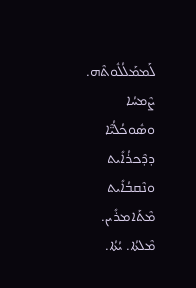ܠܰܡܡܰܠܳܠܽܘܬܶܗ.
ܨܶܡܚܳܐ ܘܣܽܘܟܳܠܳܝ̈ܶܐ ܕܕܶܟܪܳܐܺܝܬ ܘܢܶܩܒܳܐܺܝܬ ܡܶܬܰܐܡܪܺܝܢ. ܡܶܠܬܳܐ. ܝܳܬܳܐ.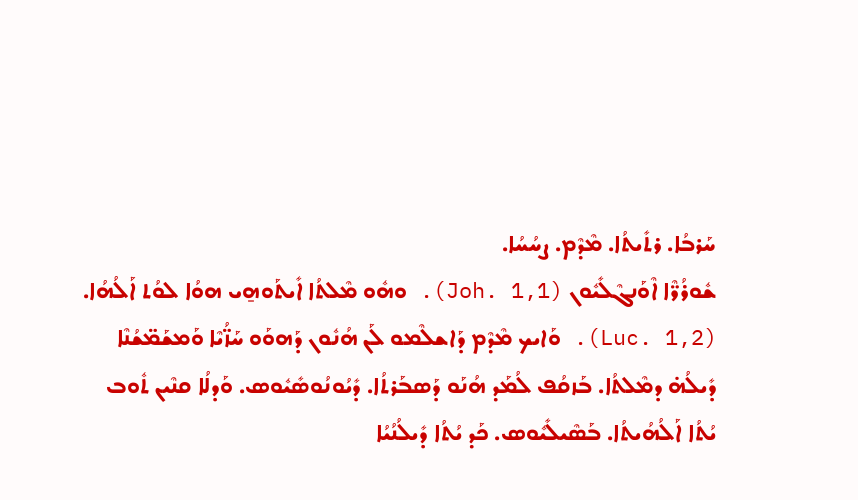ܚܰܪܒܳܐ. ܪܬܺܝܬܳܐ. ܡܶܕܶܡ. ܨܚܳܚܳܐ.
ܫܽܘܪܳܪ̈ܶܐ ܐܶܘܰܢܓܶܠܺܝܽܘܢ (Joh. 1,1). ܘܗܽܘ ܡܶܠܬܳܐ ܐܺܝܬܰܘܗ̱ܝ ܗܘܳܐ ܠܘܳܬ ܐܰܠܳܗܳܐ.
(Luc. 1,2). ܘܰܐܝܟ ܡܶܕܶܡ ܕܰܐܫܠܶܡܘ ܠܰܢ ܗܳܢܽܘܢ ܕܰܗܘܰܘ ܚܰܙ̈ܳܝܶܐ ܘܰܡܫܰܡ̈ܫܳܢܶܐ ܕܺܝܠܳܗ̇ ܕܡܶܠܬܳܐ. ܒܰܙܩܳܦ ܠܳܡܰܕ ܗܳܢܰܘ ܕܰܣܒܰܪܬܳܐ. ܕܺܝܳܘܢܳܘܣܺܝܽܘܣ. ܘܰܕܠܳܐ ܩܢܶܝܢ ܬܽܘܒ ܝܳܬܳܐ ܐܰܠܳܗܳܝܬܳܐ. ܒܰܣܶܝܠܺܝܽܘܣ. ܟܰܕ ܝܳܬܳܐ ܕܺܝܠܳܢܳܝܳܐ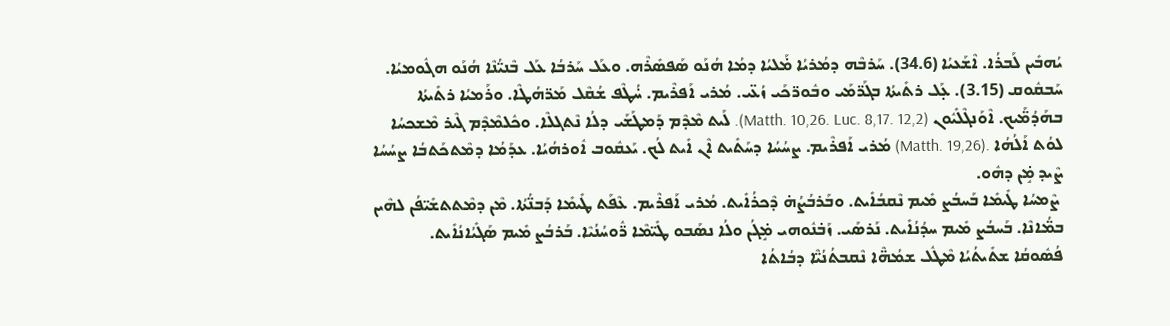ܝܳܗܒܺܝܢ ܠܰܒܪܳܐ. ܐܶܫܰܥܝܳܐ (34.6). ܚܰܪܒܶܗ ܕܡܳܪܝܳܐ ܡ̇ܰܠܝܳܐ ܕܡܳܐ ܗܳܢܰܘ ܣܰܦܣܺܪܶܗ. ܘܥܰܠ ܚܰܪܒܳܐ ܥܰܠ ܒܶܢܝ̈ܳܢܶܐ ܗܳܢܰܘ ܗܓܽܘܡܝܳܐ. ܚܰܒܩܽܘܩ (3.15). ܥ̣ܰܠ ܪܬܺܝܬܳܐ ܒܓܰܪ̈ܡܰܝ ܘܒܽܘܪ̈ܟܰܝ ܙܳܥ̈ܝ. ܡܳܪܝ ܐܰܦܪܶܝܡ. ܚ̇ܳܛܶܦ ܫܳܩܶܠ ܡܰܪ̈ܗܳܛܶܐ. ܘܪܰܡܝܳܐ ܪܬܺܝܬܳܐ ܒܗܰܕܳܡ̈ܰܝܟ. ܐܶܘܰܢܓܶܠܺܝܽܘܢ (Matth. 10,26. Luc. 8,17. 12,2). ܠܰܝܬ ܡܶܕܶܡ ܕܰܡܛܰܫܰܝ ܕܠܳܐ ܢܶܬܓܠܶܐ. ܘܟܽܠܡܶܕܶܡ ܓܶܝܪ ܡܶܫܟܚܳܐ ܠܘܳܬ ܐܰܠܳܗܳܐ .(Matth. 19,26) ܡܳܪܝ ܐܰܦܪܶܝܡ. ܨܚܳܚܳܐ ܕܚܰܬܺܝܬ ܐܶܢ ܐܺܝܬ ܠܳܟ. ܝܰܥܩܽܘܒ ܐܽܘܪܗܳܝܳܐ. ܥܕܰܡܳܐ ܕܡܶܬܟܰܬܒܳܐ ܨܚܳܚܳܐ ܨܶܝܕ ܡܱ̇ܢ ܕܗܽܘ.
 ܨܶܡܚܳܐ ܛܺܝܡܺܐ ܒܰܚܒܳܨ ܡܺܝܡ ܢܶܩܒܳܐܺܝܬ. ܘܒܰܪܒܳܨܳܗ̇ ܕܶܟܪܳܐܺܝܬ. ܡܳܪܝ ܐܰܦܪܶܝܡ. ܥܶܦܰܬ ܛܺܝܡܺܐ ܕܰܒܢ̈ܳܬܳܐ. ܡܶܢ ܕܡܶܬܬܫܺܝ̈ܦܳܢ ܠܗܶܝܢ ܒܡ̈ܳܐܢܶܐ. ܒܰܚܒܳܨ ܡܺܝܡ ܚܕܳܢܳܐܺܝܬ. ܢܰܪܣܰܝ. ܙܰܒ̇ܢܽܘܗܝ ܡܱ̇ܓܳܢ ܘܠܳܐ ܢܣܰܒܘ ܛܺܝ̈ܡܶܐ ܪ̈ܽܘܚܳܢܳܝܶܐ. ܒܰܪܒܳܨ ܡܺܝܡ ܣܰܓܺܝܳܐܢܳܐܺܝܬ.
ܦܳܣܽܘܩܳܐ ܫܬܺܝܬܳܝܳܐ ܡܶܛܽܠ ܫܡܳܗ̈ܶܐ ܢܶܩܒܬܳܢܳܝ̈ܶܐ ܕܒܳܐܬܳܐ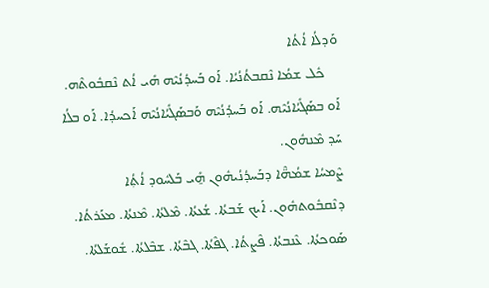ܘܰܕܠܳܐ ܐܳܬܳܐ
    ܟܽܠ ܫܡܳܐ ܢܶܩܒܬܳܢܳܝܳܐ. ܐܰܘ ܒܰܚܕܳܢܳܝܶܗ ܗܺܝ ܐܳܬ ܢܶܩܒܽܘܬܶܗ. ܐܰܘ ܒܣܰܓܺܝܳܐܢܳܝܶܗ. ܐܰܘ ܒܰܚܕܳܢܳܝܶܗ ܘܰܒܣܰܓܺܝܳܐܢܳܝܶܗ ܐܰܟܚܕܳܐ. ܐܰܘ ܒܠܳܐ ܚܰܕ ܡܶܢܗܽܘܢ.
ܨܶܡܚܳܐ ܫܡܳܗ̈ܶܐ ܕܒܰܚܕܳܢܳܝܗܽܘܢ ܗ̱ܺܝ ܒܰܠܚܽܘܕ ܐܳܬ݂ܳܐ ܕܢܶܩܒܽܘܬܗܽܘܢ. ܐܰܝܟ ܫܰܒܬܳܐ. ܫܳܥܬܳܐ. ܡܶܠܬܳܐ. ܡܶܢܬܳܐ. ܡܥܰܪܬܳܐ. ܣܰܘܟܬܳܐ. ܥܶܢܒܬܳܐ. ܦܶܨܬܳܐ. ܓܦܶܬܳܐ. ܓܒܶܬܳܐ. ܫܒܶܠܬܳܐ. ܫܽܘܫܰܠܬܳܐ.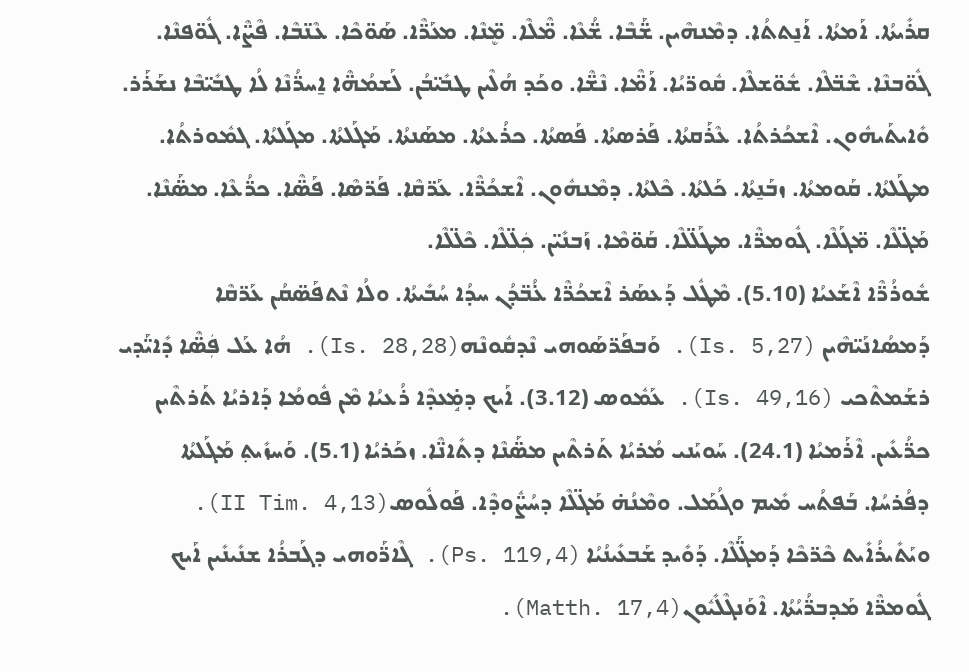ܩܪܺܝܬܳܐ. ܐܰܡܬܳܐ. ܐܰܢ̱ܬܬܳܐ. ܕܡܶܢܗܶܝܢ. ܫ̈ܰܒܶܐ. ܫ̈ܳܥܶܐ. ܡ̈ܶܠܶܐ. ܡܷ̈ܢܶܐ. ܡܥܰܪ̈ܶܐ. ܣܰܘ̈ܟܶܐ. ܥܶܢ̈ܒܶܐ. ܦܶܨ̈ܶܐ. ܓܽܘ̈ܦܢܶܐ. ܓܽܘ̈ܒܢܶܐ. ܫܶܒ̈ܠܶܐ. ܫܽܘ̈ܫܠܶܐ. ܩܽܘܪ̈ܝܳܐ. ܐܰܡ̈ܶܐ. ܢܶܫ̈ܶܐ. ܘܟܰܕ ܗܳܠܶܝܢ ܛܒܺܝ̈ܒܳܢ. ܠܰܫܡܳܗ̈ܶܐ ܐ̱ܚܪ̈ܳܢܶܐ ܠܳܐ ܛܒܺܝ̈ܒܶܐ ܢܫܰܪܰܪ. ܘܺܐܝܬܰܝܗܽܘܢ. ܐܶܫܟܳܪܬܳܐ. ܥܶܪܰܩܬܳܐ. ܦܰܪܣܬܳܐ. ܦܰܣܬܳܐ. ܟܪܳܥܬܳܐ. ܡܣܰܢܬܳܐ. ܡܰܓܰܠܬܳܐ. ܡܓܰܠܬܳܐ. ܓܡܽܘܪܬܳܐ. ܡܛܰܠܬܳܐ. ܩܰܘܡܬܳܐ. ܙܒܰܢ̱ܬܳܐ. ܟܰܠܬܳܐ. ܟܶܠܬܳܐ. ܕܡܶܢܗܽܘܢ. ܐܶܫܟܳܪ̈ܶܐ. ܥܰܪ̈ܩܶܐ. ܦܰܪ̈ܣܶܐ. ܦܰܣ̈ܶܐ. ܟܪ̈ܳܥܶܐ. ܡܣ̈ܰܢܶܐ. ܡܰܓ̈ܠܶܐ. ܡ̈ܓܰܠܶܐ. ܓܽܘܡܪ̈ܶܐ. ܡܛܰܠ̈ܠܶܐ. ܩܰܘ̈ܡܶܐ. ܙܰܒܢܺܝ̈ܢ. ܟܲܠ̈ܠܶܐ. ܟܶܠ̈ܠܶܐ.
ܫܽܘܪܳܪ̈ܶܐ ܐܶܫܰܥܝܳܐ (5.10). ܡܶܛܽܠ ܕܰܥܣܰܪ ܐܶܫܟܳܪ̈ܶܐ ܥ̇ܳܒ̈ܕܳܢ ܚܕܳܐ ܚܳܒܺܝܬܳܐ. ܘܠܳܐ ܢܶܬܦܰܣ̈ܩܳܢ ܥܰܪ̈ܩܶܐ ܕܰܡܣܳܐܢܰܝ̈ܗܶܝܢ (Is. 5,27). ܘܰܒܦܰܪ̈ܣܰܘܗܝ ܢܶܕܩܽܘܢܶܗ(Is. 28,28). ܗܳܐ ܥܰܠ ܦܲܣ̈ܶܐ ܕܺܐܝ̈ܰܕܝ ܪܫܰܡܬܶܟܝ (Is. 49,16). ܥܰܡܽܘܣ (3.12). ܐܰܝܟ ܕܡܱ̇ܥܕܶܐ ܪܳܥܝܳܐ ܡܶܢ ܦܽܘܡܳܐ ܕܰܐܪܝܳܐ ܬܰܪܬܶܝܢ ܟܪ̈ܳܥܺܝܢ. ܐܶܪܰܡܝܳܐ (24.1). ܚܰܘܝܰܢܝ ܡܳܪܝܳܐ ܬܰܪܬܶܝܢ ܡܣ̈ܰܢܶܐ ܕܬܺܐܢ̈ܶܐ. ܙܟܰܪܝܳܐ (5.1). ܘܰܚܙܺܝܬ݂ ܡܰܓܰܠܬܳܐ ܕܦܳܪܚܳܐ. ܒܰܦܬܳܚ ܡܺܝܡ ܘܓܳܡܰܠ. ܘܡܶܢܳܗ̇ ܡܰܓ̈ܠܶܐ ܕܚܳܨ̈ܽܘܕܶܐ. ܦܰܘܠܽܘܣ(II Tim. 4,13). ܘܝܰܬܺܝܪܳܐܺܝܬ ܟܶܪ̈ܟܶܐ ܕܰܡܓ̈ܰܠܶܐ. ܕܰܘܺܝܕ ܫܰܒܥܺܝܢܳܝܳܐ (Ps. 119,4). ܓܶܐܪ̈ܰܘܗܝ ܕܓܰܒܪܳܐ ܫܢܺܝܢܺܝܢ ܐܰܝܟ ܓܽܘܡܪ̈ܶܐ ܡܰܕܒܪ̈ܳܝܳܬܳܐ. ܐܶܘܰܢܓܶܠܺܝܽܘܢ(Matth. 17,4).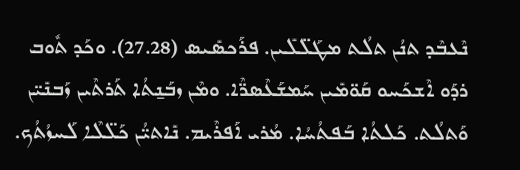ܢܶܥܒܶܕ ܬܢܳܢ ܬܠܳܬ ܡܛܰܠ̈ܠܺܝܢ. ܦܪܰܟܣܺܝܣ (27.28). ܘܟܰܕ ܬܽܘܒ ܪܕܰܘ ܐܶܫܟܰܚܘ ܩܰܘ̈ܡܺܝܢ ܚܰܡܫܰܥܶܣܪ̈ܶܐ. ܘܡܶܢ ܙܒܰܢ̱ܬܳܐ ܬܰܪܬܶܝܢ ܙܰܒܢܺܝ̈ܢ ܘܰܬܠܳܬ. ܟܰܠܬܳܐ ܒܰܦܬܳܚܳܐ. ܡܳܪܝ ܐܰܦܪܶܝܡ. ܢܺܐܬܝ̈ܳܢ ܟܰܠ̈ܠܶܐ ܠܰܚܙܳܬܳܟ.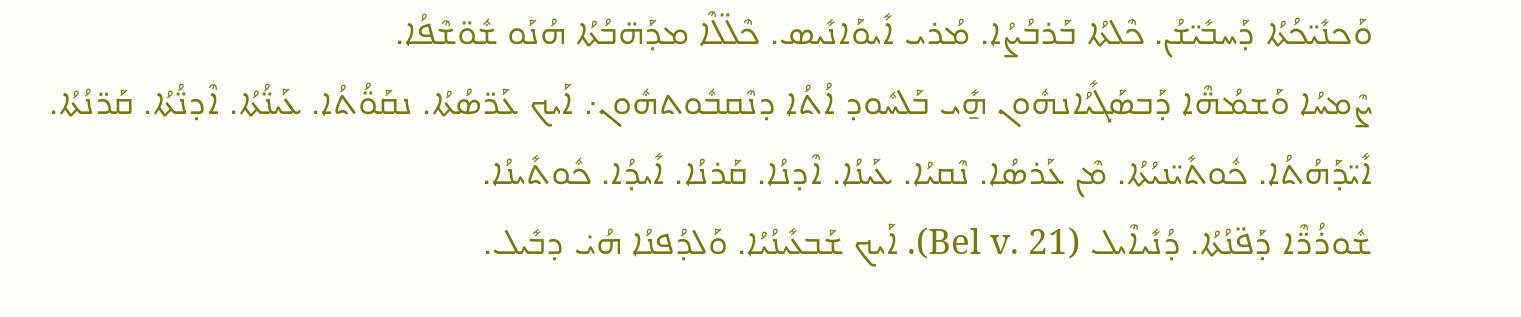ܘܰܟܢܺܝ̈ܟܳܬܳܐ ܕܰܚܒܺܝ̈ܫܳܢ. ܟܶܠܬܳܐ ܒܰܪܒܳܨܳܐ. ܡܳܪܝ ܐܺܝܘܰܐܢܺܝܣ. ܟܶܠ̈ܠܶܐ ܡܕܰܗ̈ܒܳܬܳܐ ܗܳܢܰܘ ܫܽܘ̈ܫܶܦܳܐ.
ܨܶܡܚܳܐ ܘܰܫܡܳܗ̈ܶܐ ܕܰܒܣܰܓܺܝܳܐܢܗܽܘܢ ܗ̱ܺܝ ܒܰܠܚܽܘܕ ܐܳܬܳܐ ܕܢܶܩܒܽܘܬܗܽܘܢ܇ ܐܰܝܟ ܥܰܪ̈ܣܳܬܳܐ. ܢܩܰܘ̈ܳܬܳܐ. ܥܰܝܢ̈ܳܬܳܐ. ܐܶܕܢ̈ܳܬܳܐ. ܩܰܪ̈ܢܳܬܳܐ. ܐܺܝ̈ܕܰܗܳܬܳܐ. ܟܽܘܬܺܝ̈ܢܝܳܬܳܐ. ܡܶܢ ܥܰܪܣܳܐ. ܢܶܩܝܳܐ. ܥܰܝܢܳܐ. ܐܶܕܢܳܐ. ܩܰܪܢܳܐ. ܐܺܝܕܳܐ. ܟܽܘܬܺܝܢܳܐ.
ܫܽܘܪܳܪ̈ܶܐ ܕܰܦ̈ܢܳܬܳܐ. ܕܳܢܺܝܐܶܝܠ (Bel v. 21). ܐܰܝܟ ܫܰܒܥܺܝܢܳܝܳܐ. ܘܰܠܕܳܦܢܳܐ ܗܳܝ̇ ܕܒܺܝܠ.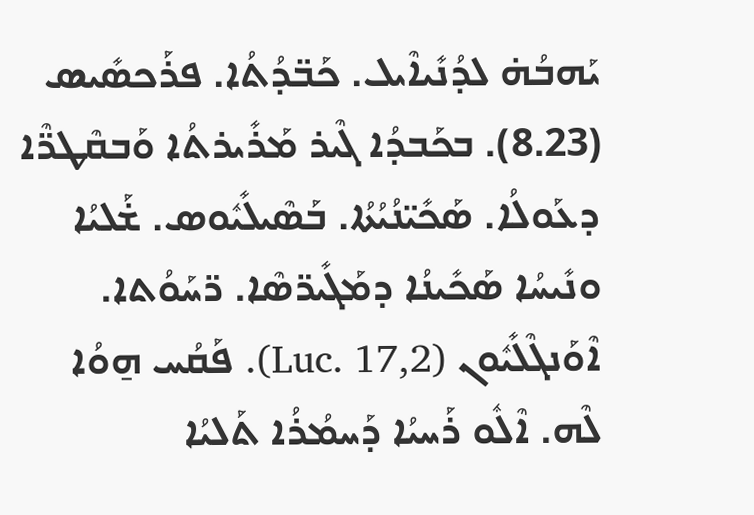ܝܰܗܒܳܗ̇ ܠܕܳܢܺܝܐܶܝܠ. ܟܰܒ̈ܕܳܬܳܐ. ܦܪܰܟܣܺܝܣ (8.23). ܒܟܰܒܕܳܐ ܓܶܝܪ ܡܰܪܺܝܪܬܳܐ ܘܰܒܩܶܛܪ̈ܶܐ ܕܥܰܘܠܳܐ. ܣܰܟܺܝ̈ܢܳܝܳܬܳܐ. ܒܰܣܶܝܠܺܝܽܘܣ. ܫ̇ܰܠܝܳܐ ܘܢܺܝܚܳܐ ܣܰܟܺܝܢܳܐ ܕܡܰܓܺܝܪ̈ܣܶܐ. ܪ̈ܚܰܘܳܬܐ. ܐܶܘܰܢܓܶܠܺܝܽܘܢ (Luc. 17,2). ܦܰܩܳܚ ܗ̱ܘܳܐ ܠܶܗ. ܐܶܠܽܘ ܪܰܚܝܳܐ ܕܰܚܡܳܪܳܐ ܬܰܠܝܳܐ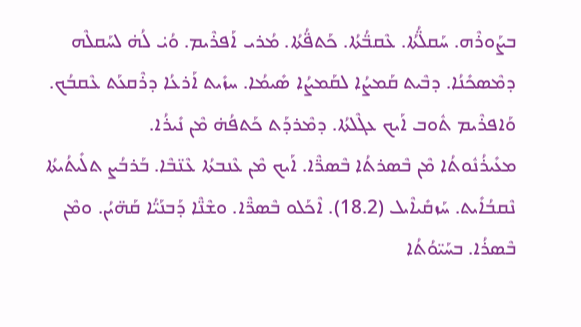ܒܨܰܘܪܶܗ. ܚܰܩܠ̈ܳܬܳܐ. ܥܶܩܒ̈ܳܬܳܐ. ܟܰܬܦ̈ܳܬܳܐ. ܡܳܪܝ ܐܰܦܪܶܝܡ. ܘܳܝ̇ ܠܳܗ̇ ܠܚܰܩܠܶܗ ܕܡܶܣܟܺܢܳܐ. ܕܒܶܝܬ ܩܰܡܨܳܐ ܠܩܰܡܨܳܐ ܣܺܝܡܳܐ. ܚܙܺܝܬ ܐܰܪܥܳܐ ܕܪܶܩܥܰܬ ܥܶܩܒܳܟ. ܘܰܐܦܪܶܝܡ ܬܽܘܒ ܐܰܝܟ ܥܓܶܠܬܳܐ. ܕܡܶܪܕܰܬ ܟܰܬܦܳܗ̇ ܡܶܢ ܢܺܝܪܳܐ.
ܡܥܺܝܪܳܢܽܘܬܳܐ ܡܶܢ ܒܶܣܪܬܳܐ ܒܶܣܪ̈ܶܐ. ܐܰܝܟ ܡܶܢ ܥܶܢܒܬܳܐ ܥܶܢ̈ܒܶܐ. ܒܰܪܒܳܨ ܬܠܺܝܬܳܝܬܳܐ ܢܶܩܒܳܐܺܝܬ. ܚܰܙܩܺܝܐܶܝܠ (18.2). ܐܶܟܰܠܘ ܒܶܣܪ̈ܶܐ. ܘܫܶܢ̈ܶܐ ܕܰܒܢܰܝ̈ܳܐ ܩܰܗ̈ܝܳܢ. ܘܡܶܢ ܒܶܣܪܳܐ. ܒܚܰܝ̈ܘܳܬܳܐ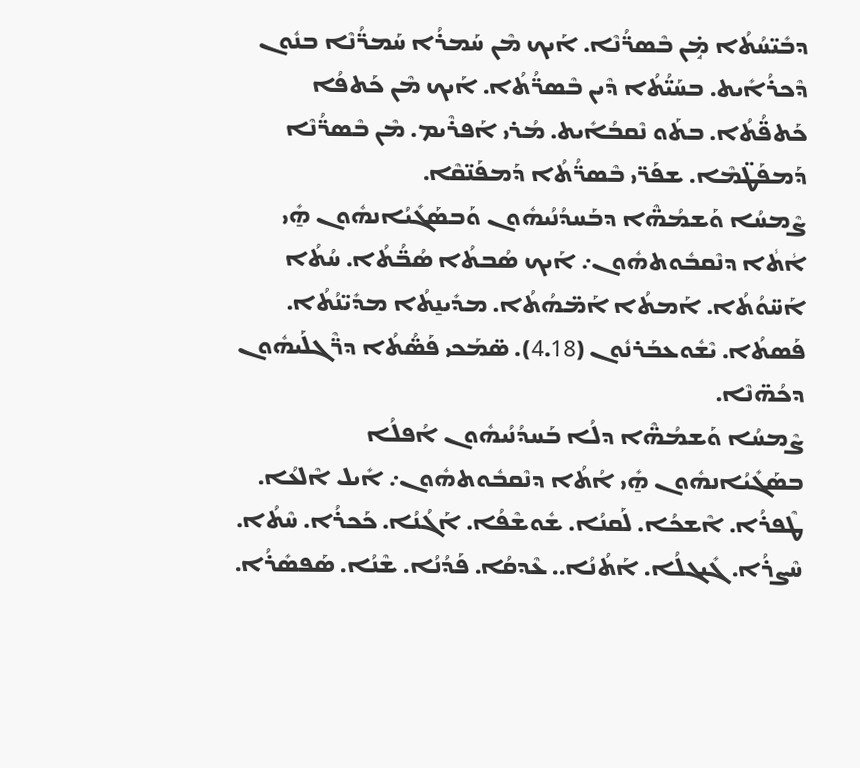ܕܒܺܝ̈ܚܳܬܳܐ ܡܱ̇ܢ ܒܶܣܪ̈ܳܢܶܐ. ܐܰܝܟ ܡܶܢ ܚܰܡܪܳܐ ܚܰܡܪ̈ܳܢܶܐ ܒܢܽܘܢ ܕܶܟܪܳܐܺܝܬ. ܒܚܰܝ̈ܳܬܳܐ ܕܶܝܢ ܒܶܣܪ̈ܳܬܳܐ. ܐܰܝܟ ܡܶܢ ܟܰܬܦܳܐ ܟܰܬܦ̈ܳܬܳܐ. ܒܬܰܘ ܢܶܩܒܳܐܺܝܬ. ܡܳܪܝ ܐܰܦܪܶܝܡ. ܡܶܢ ܒܶܣܪ̈ܳܢܶܐ ܕܰܡܦܰܛ̈ܡܶܐ. ܫܦܰܪ̈ܝ ܒܶܣܪ̈ܳܬܳܐ ܕܰܡܦܰܢ̈ܩܶܐ.
ܨܶܡܚܳܐ ܘܰܫܡܳܗ̈ܶܐ ܕܒܰܚܕܳܢܳܝܗܽܘܢ ܘܰܒܣܰܓܺܝܳܐܢܗܽܘܢ ܗ̱ܺܝ ܐܵܬܵܐ ܕܢܶܩܒܽܘܬܗܽܘܢ܇ ܐܰܝܟ ܣܳܒܬܳܐ ܣܳܒ̈ܳܬܳܐ. ܚܳܬܳܐ ܐܰܚ̈ܘܳܬܳܐ. ܐܰܡܬܳܐ ܐܰܡ̈ܗܳܬܳܐ. ܡܕܺܝܢ̱ܬܳܐ ܡܕܺܝ̈ܢܳܬܳܐ. ܦܰܣܬܳܐ. ܝܶܫܽܘܥܒܰܪܢܽܘܢ (4.18). ܣ̈ܡܰܟܝ ܦܰܣ̈ܳܬܳܐ ܕܪ̈ܶܓܠܰܝܗܽܘܢ ܕܟܳܗ̈ܢܶܐ.
ܨܶܡܚܳܐ ܘܰܫܡܳܗ̈ܶܐ ܕܠܳܐ ܒܰܚܕܳܢܳܝܗܽܘܢ ܐܳܦܠܳܐ ܒܣܰܓܺܝܳܐܢܗܽܘܢ ܗ̱ܺܝ ܐܳܬܳܐ ܕܢܶܩܒܽܘܬܗܽܘܢ܇ ܐܺܝܠ ܐܶܠܥܳܐ. ܛܶܦܪܳܐ. ܐܶܫܟܳܐ. ܠܰܩܢܳܐ. ܫܽܘܫܶܦܳܐ. ܐܰܓܳܢܳܐ. ܟܰܟܪܳܐ. ܚܶܬܳܐ. ܚܶܨܪܳܐ. ܓܺܝܓܠܳܐ. ܐܰܬܳܢܳܐ.. ܥܶܕܩܳܐ. ܦܰܕܳܢܳܐ. ܫܶܢܳܐ. ܣܰܦܣܺܪܳܐ.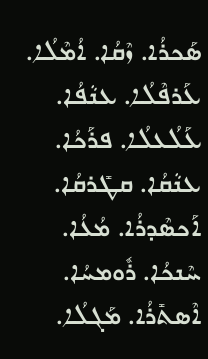ܣܰܟܪܳܐ. ܙܶܩܳܐ. ܐܳܡܶܠܳܐ. ܥܰܪܦܶܠܳܐ. ܥܢܵܦܳܐ. ܥܰܠܳܥܠܳܐ. ܦܪܰܟܳܐ. ܥܢܵܩܳܐ. ܩܛܺܪܩܳܐ. ܐܰܟܣܶܕܪܳܐ. ܡܳܥܳܐ. ܚܶܢܟܳܐ. ܪܽܘܡܚܳܐ. ܐܶܣܬܺܪܳܐ. ܡܰܓܠܳܐ.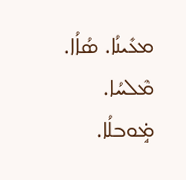ܡܥܺܝܢܳܐ. ܣܳܐܳܐ. ܡܶܠܚܳܐ. ܡܱ̇ܘܒܠܳܐ.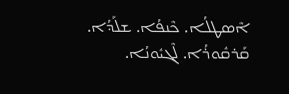ܐܶܣܛܠܳܐ. ܟܶܢܦܳܐ. ܫܠܰܕܳܐ. ܩܰܪܩܽܘܪܳܐ. ܠܶܓܝܽܘܢܳܐ.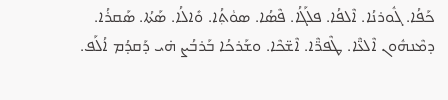ܟܰܦܳܐ. ܓܽܘܪܢܳܐ. ܐܶܠܦܳܐ. ܦܠܰܓܳܐ. ܦܶܣܳܐ. ܣܘܵܬ݂ܳܐ. ܘܺܐܠܳܐ. ܣܰܬܳܐ. ܣܰܩܪܳܐ. ܕܡܶܢܗܽܘܢ ܐܶܠܥ̈ܶܐ. ܛܶܦܪ̈ܶܐ. ܐܶܫ̈ܟܶܐ. ܘܫܰܪܟܳܐ ܒܰܪܒܳܨ ܗ̇ܝ ܕܰܩܕܳܡ ܐܳܠܰܦ.